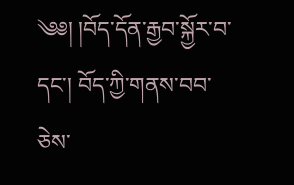༄༅། །བོད་དོན་རྒྱབ་སྐྱོར་བ་དང་། བོད་ཀྱི་གནས་བབ་ཅེས་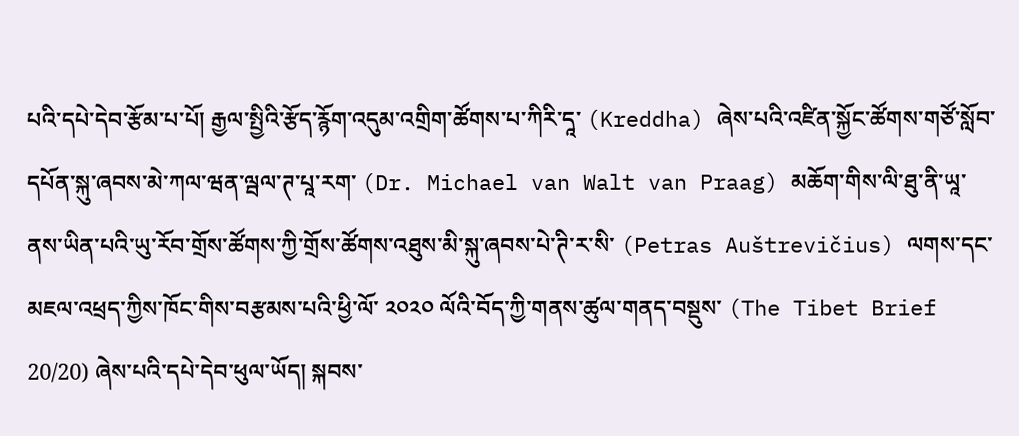པའི་དཔེ་དེབ་རྩོམ་པ་པོ། རྒྱལ་སྤྱིའི་རྩོད་རྙོག་འདུམ་འགྲིག་ཚོགས་པ་ཀིརི་དཱ་ (Kreddha) ཞེས་པའི་འཛིན་སྐྱོང་ཚོགས་གཙོ་སློབ་དཔོན་སྐུ་ཞབས་མེ་ཀལ་ཝན་ལྦལ་ཊ་པཱ་རག་ (Dr. Michael van Walt van Praag) མཆོག་གིས་ལི་ཐུ་ནི་ཡཱ་ནས་ཡིན་པའི་ཡུ་རོབ་གྲོས་ཚོགས་ཀྱི་གྲོས་ཚོགས་འཐུས་མི་སྐུ་ཞབས་པེ་ཊི་ར་སི་ (Petras Auštrevičius) ལགས་དང་མཇལ་འཕྲད་ཀྱིས་ཁོང་གིས་བརྩམས་པའི་ཕྱི་ལོ་ ༢༠༢༠ ལོའི་བོད་ཀྱི་གནས་ཚུལ་གནད་བསྡུས་ (The Tibet Brief 20/20) ཞེས་པའི་དཔེ་དེབ་ཕུལ་ཡོད། སྐབས་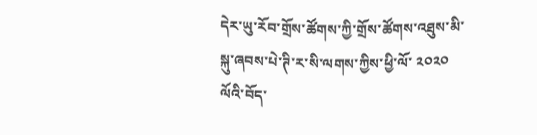དེར་ཡུ་རོབ་གྲོས་ཚོགས་ཀྱི་གྲོས་ཚོགས་འཐུས་མི་སྐུ་ཞབས་པེ་ཊི་ར་སི་ལགས་ཀྱིས་ཕྱི་ལོ་ ༢༠༢༠ ལོའི་བོད་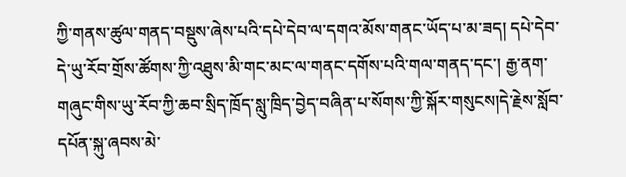ཀྱི་གནས་ཚུལ་གནད་བསྡུས་ཞེས་པའི་དཔེ་དེབ་ལ་དགའ་མོས་གནང་ཡོད་པ་མ་ཟད། དཔེ་དེབ་དེ་ཡུ་རོབ་གྲོས་ཚོགས་ཀྱི་འཐུས་མི་གང་མང་ལ་གནང་དགོས་པའི་གལ་གནད་དང་། རྒྱ་ནག་གཞུང་གིས་ཡུ་རོབ་ཀྱི་ཆབ་སྲིད་ཁྲོད་སླུ་ཁྲིད་བྱེད་བཞིན་པ་སོགས་ཀྱི་སྐོར་གསུངས།དེ་རྗེས་སློབ་དཔོན་སྐུ་ཞབས་མེ་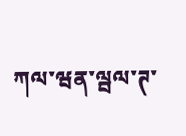ཀལ་ཝན་ལྦལ་ཊ་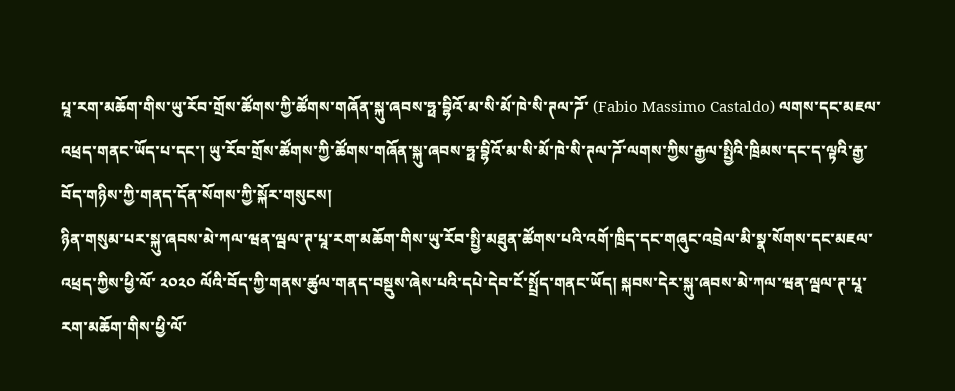པཱ་རག་མཆོག་གིས་ཡུ་རོབ་གྲོས་ཚོགས་ཀྱི་ཚོགས་གཞོན་སྐུ་ཞབས་ཧྥ་བྷིའོ་མ་སི་མོ་ཁེ་སི་ཊལ་ཌོ་ (Fabio Massimo Castaldo) ལགས་དང་མཇལ་འཕྲད་གནང་ཡོད་པ་དང་། ཡུ་རོབ་གྲོས་ཚོགས་ཀྱི་ཚོགས་གཞོན་སྐུ་ཞབས་ཧྥ་བྷིའོ་མ་སི་མོ་ཁེ་སི་ཊལ་ཌོ་ལགས་ཀྱིས་རྒྱལ་སྤྱིའི་ཁྲིམས་དང་ད་ལྟའི་རྒྱ་བོད་གཉིས་ཀྱི་གནད་དོན་སོགས་ཀྱི་སྐོར་གསུངས།
ཉིན་གསུམ་པར་སྐུ་ཞབས་མེ་ཀལ་ཝན་ལྦལ་ཊ་པཱ་རག་མཆོག་གིས་ཡུ་རོབ་སྤྱི་མཐུན་ཚོགས་པའི་འགོ་ཁྲིད་དང་གཞུང་འབྲེལ་མི་སྣ་སོགས་དང་མཇལ་འཕྲད་ཀྱིས་ཕྱི་ལོ་ ༢༠༢༠ ལོའི་བོད་ཀྱི་གནས་ཚུལ་གནད་བསྡུས་ཞེས་པའི་དཔེ་དེབ་ངོ་སྤྲོད་གནང་ཡོད། སྐབས་དེར་སྐུ་ཞབས་མེ་ཀལ་ཝན་ལྦལ་ཊ་པཱ་རག་མཆོག་གིས་ཕྱི་ལོ་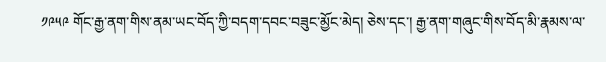༡༩༥༩ གོང་རྒྱ་ནག་གིས་ནམ་ཡང་བོད་ཀྱི་བདག་དབང་བཟུང་མྱོང་མེད། ཅེས་དང་། རྒྱ་ནག་གཞུང་གིས་བོད་མི་རྣམས་ལ་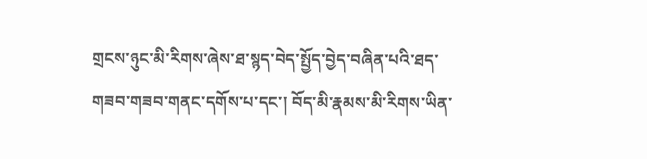གྲངས་ཉུང་མི་རིགས་ཞེས་ཐ་སྙད་བེད་སྤྱོད་བྱེད་བཞིན་པའི་ཐད་གཟབ་གཟབ་གནང་དགོས་པ་དང་། བོད་མི་རྣམས་མི་རིགས་ཡིན་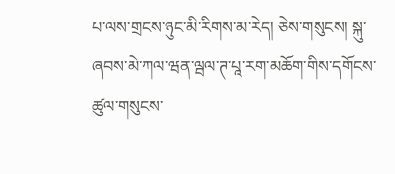པ་ལས་གྲངས་ཉུང་མི་རིགས་མ་རེད། ཅེས་གསུངས། སྐུ་ཞབས་མེ་ཀལ་ཝན་ལྦལ་ཊ་པཱ་རག་མཆོག་གིས་དགོངས་ཚུལ་གསུངས་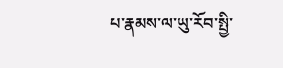པ་རྣམས་ལ་ཡུ་རོབ་སྤྱི་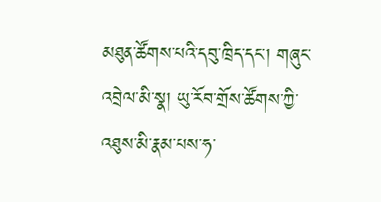མཐུན་ཚོགས་པའི་དབུ་ཁྲིད་དང་། གཞུང་འབྲེལ་མི་སྣ། ཡུ་རོབ་གྲོས་ཚོགས་ཀྱི་འཐུས་མི་རྣམ་པས་ཧ་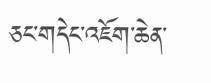ཅང་གདེང་འཇོག་ཆེན་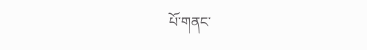པོ་གནང་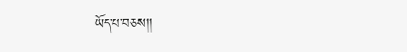ཡོད་པ་བཅས།།